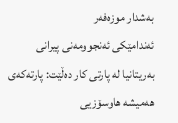بەشدار موزەفەر
ئەندامێکی ئەنجوومەنی پیرانی بەریتانیا لە پارتی کار دەڵێت: پارتەکەی هەمیشە هاوسۆزیی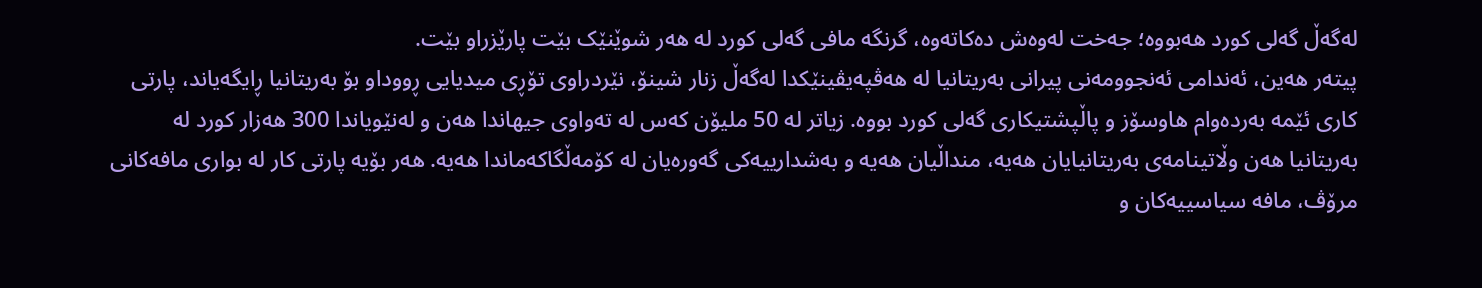لەگەڵ گەلی کورد هەبووە؛ جەخت لەوەش دەکاتەوە، گرنگە مافی گەلی کورد لە هەر شوێنێک بێت پارێزراو بێت.
پیتەر هەین، ئەندامی ئەنجوومەنی پیرانی بەریتانیا لە هەڤپەیڤینێکدا لەگەڵ زنار شینۆ، نێردراوی تۆڕی میدیایی ڕووداو بۆ بەریتانیا ڕایگەیاند، پارتی کاری ئێمە بەردەوام هاوسۆز و پاڵپشتیکاری گەلی کورد بووە. زیاتر لە 50 ملیۆن کەس لە تەواوی جیهاندا هەن و لەنێویاندا 300 هەزار کورد لە بەریتانیا هەن وڵاتینامەی بەریتانیایان هەیە، منداڵیان هەیە و بەشدارییەکی گەورەیان لە کۆمەڵگاکەماندا هەیە. هەر بۆیە پارتی کار لە بواری مافەکانی مرۆڤ، مافە سیاسییەکان و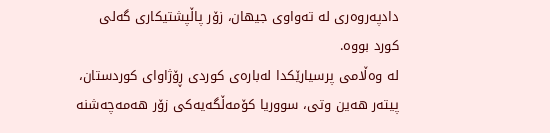دادپەروەری لە تەواوی جیهان، زۆر پاڵپشتیکاری گەلی کورد بووە.
لە وەڵامی پرسیارێکدا لەبارەی کوردی ڕۆژاوای کوردستان، پیتەر هەین وتی، سووریا کۆمەڵگەیەکی زۆر هەمەچەشنە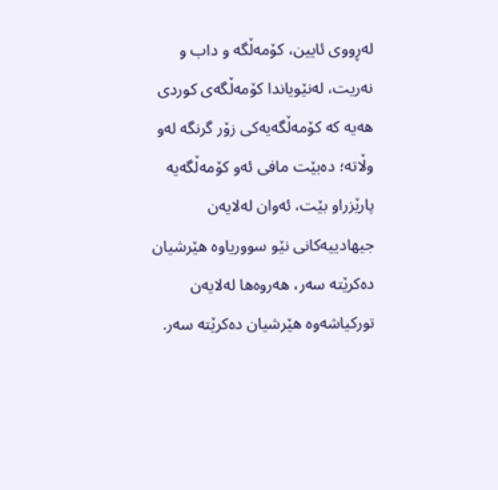لەڕووی ئایین، کۆمەڵگە و داب و نەریت، لەنێویاندا کۆمەڵگەی کوردی هەیە کە کۆمەڵگەیەکی زۆر گرنگە لەو وڵاتە؛ دەبێت مافی ئەو کۆمەڵگەیە پارێزراو بێت، ئەوان لەلایەن جیهادییەکانی نێو سووریاوە هێرشیان دەکرێتە سەر، هەروەها لەلایەن تورکیاشەوە هێرشیان دەکرێتە سەر.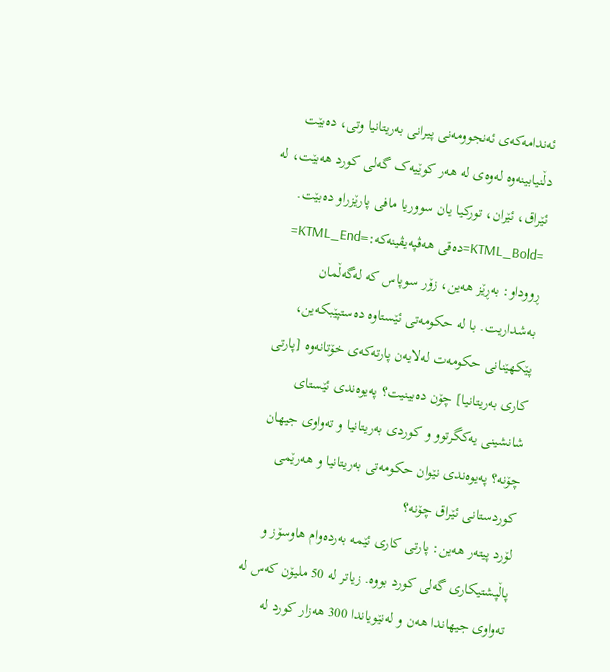ئەندامەکەی ئەنجوومەنی پیرانی بەریتانیا وتی، دەبێت دڵنیابینەوە لەوەی لە هەر کوێیەک گەلی کورد هەبێت، لە ئێراق، ئێران، تورکیا یان سووریا مافی پارێزراو دەبێت.
=KTML_Bold=دەقی هەڤپەیڤینەکە:=KTML_End=
ڕووداو: بەڕێز هەین، زۆر سوپاس کە لەگەڵمان بەشداریت. با لە حکومەتی ئێستاوە دەستپێبکەین، پێکهێنانی حکومەت لەلایەن پارتەکەی خۆتانەوە [پارتی کاری بەریتانیا] چۆن دەبینیت؟ پەیوەندی ئێستای شانشینی یەکگرتوو و کوردی بەریتانیا و تەواوی جیهان چۆنە؟ پەیوەندی نێوان حکومەتی بەریتانیا و هەرێمی کوردستانی ئێراق چۆنە؟
لۆرد پیتەر هەین: پارتی کاری ئێمە بەردەوام هاوسۆز و پاڵپشتیکاری گەلی کورد بووە. زیاتر لە 50 ملیۆن کەس لە تەواوی جیهاندا هەن و لەنێویاندا 300 هەزار کورد لە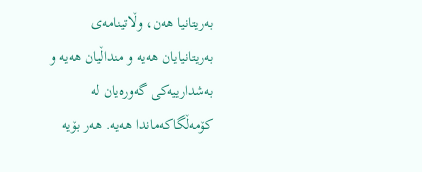بەریتانیا هەن، وڵاتینامەی بەریتانیایان هەیە و منداڵیان هەیە و بەشدارییەکی گەورەیان لە کۆمەڵگاکەماندا هەیە. هەر بۆیە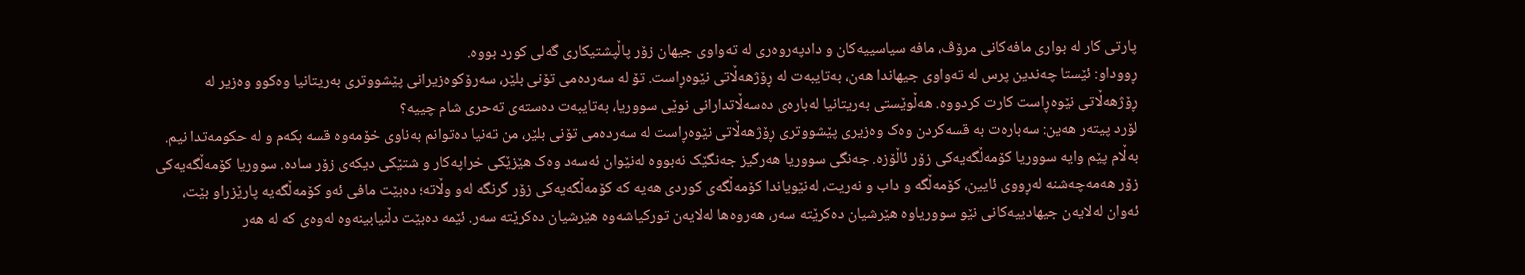پارتی کار لە بواری مافەکانی مرۆڤ، مافە سیاسییەکان و دادپەروەری لە تەواوی جیهان زۆر پاڵپشتیکاری گەلی کورد بووە.
ڕووداو: ئێستا چەندین پرس لە تەواوی جیهاندا هەن، بەتایبەت لە ڕۆژهەڵاتی نێوەڕاست. تۆ لە سەردەمی تۆنی بلێر، سەرۆکوەزیرانی پێشووتری بەریتانیا وەکوو وەزیر لە ڕۆژهەڵاتی نێوەڕاست کارت کردووە. هەڵوێستی بەریتانیا لەبارەی دەسەڵاتدارانی نوێی سووریا، بەتایبەت دەستەی تەحری شام چییە؟
لۆرد پیتەر هەین: سەبارەت بە قسەکردن وەک وەزیری پێشووتری ڕۆژهەڵاتی نێوەڕاست لە سەردەمی تۆنی بلێر، من تەنیا دەتوانم بەناوی خۆمەوە قسە بکەم و لە حکومەتدا نیم. بەڵام پێم وایە سووریا کۆمەڵگەیەکی زۆر ئاڵۆزە. جەنگی سووریا هەرگیز جەنگێک نەبووە لەنێوان ئەسەد وەک هێزێکی خراپەکار و شتێکی دیکەی زۆر سادە. سووریا کۆمەڵگەیەکی زۆر هەمەچەشنە لەڕووی ئایین، کۆمەڵگە و داب و نەریت، لەنێویاندا کۆمەڵگەی کوردی هەیە کە کۆمەڵگەیەکی زۆر گرنگە لەو وڵاتە؛ دەبێت مافی ئەو کۆمەڵگەیە پارێزراو بێت، ئەوان لەلایەن جیهادییەکانی نێو سووریاوە هێرشیان دەکرێتە سەر، هەروەها لەلایەن تورکیاشەوە هێرشیان دەکرێتە سەر. ئێمە دەبێت دڵنیابینەوە لەوەی کە لە هەر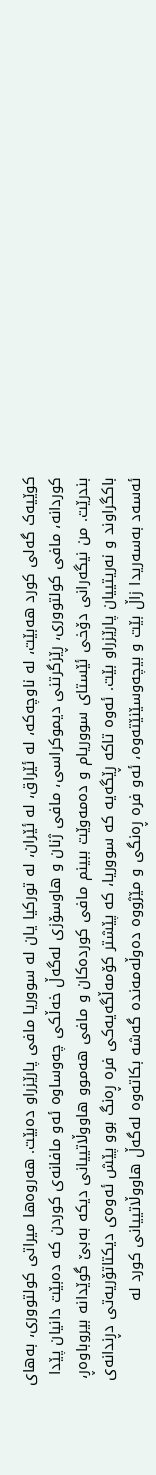کوێیەک گەلی کورد هەبێت، لە ناوچەکە، لە ئێراق، لە ئێران، لە تورکیا یان لە سووریا مافی پارێزراو دەبێت. هەروەها میراتی کولتووری، بەهای کوردانە، مافی کولتووری، ڕێزگرتنی دیموکراسی، مافی ژنان و هاوسۆزی لەگەڵ خەڵکی چەوساوە ئەو مافانەی کوردن کە دەبێت دانیان پێدا بندرێت. من نیگەرانی دۆخی ئێستای سووریام و دەمەوێت ببینم مافی کوردەکان و مافی هەموو هاووڵاتییانی دیکە بەبێ گوێدانە بیروباوەڕ، باکگراوند و نەریتییان پارێزراو بێت. ئەوە تاکە ڕێگەیە کە سووریا، کە پێشتر کۆمەڵگەیەکی فرە ڕەنگ بوو پێش ئەوەی دیکتاتۆریەتی دڕندانەی ئەسەد بەسەریدا زاڵ بێت و بیچەوسێنێتەوە، ئەو فرە ڕەنگی و مێژووە دەوڵەمەندە گەشە بکاتەوە لەگەڵ هاووڵاتییانی کورد لە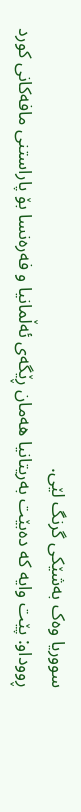سووریا وەک بەشێکی گرنگ لێی.
ڕووداو: پێت وایە کە دەبێت بەریتانیا هەمان ڕێگەی ئەڵمانیا و فەرەنسا بۆ پاراستنی مافەکانی کورد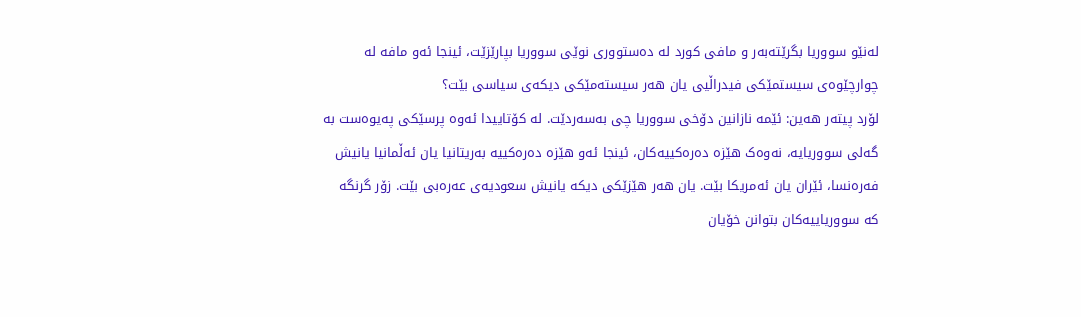لەنێو سووریا بگرێتەبەر و مافی کورد لە دەستووری نوێی سووریا بپارێزێت، ئینجا ئەو مافە لە چوارچێوەی سیستمێکی فیدراڵیی یان هەر سیستەمێکی دیکەی سیاسی بێت؟
لۆرد پیتەر هەین: ئێمە نازانین دۆخی سووریا چی بەسەردێت. لە کۆتاییدا ئەوە پرسێکی پەیوەست بە گەلی سووریایە، نەوەک هێزە دەرەکییەکان، ئینجا ئەو هێزە دەرەکییە بەریتانیا یان ئەڵمانیا یانیش فەرەنسا، ئێران یان ئەمریکا بێت. یان هەر هێزێکی دیکە یانیش سعودیەی عەرەبی بێت. زۆر گرنگە کە سووریاییەکان بتوانن خۆیان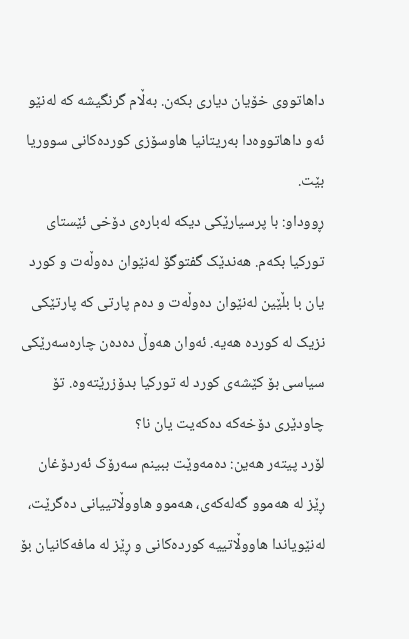داهاتووی خۆیان دیاری بکەن. بەڵام گرنگیشە کە لەنێو ئەو داهاتووەدا بەریتانیا هاوسۆزی کوردەکانی سووریا بێت.
ڕووداو: با پرسیارێکی دیکە لەبارەی دۆخی ئێستای تورکیا بکەم. هەندێک گفتوگۆ لەنێوان دەوڵەت و کورد یان با بڵێین لەنێوان دەوڵەت و دەم پارتی کە پارتێکی نزیک لە کوردە هەیە. ئەوان هەوڵ دەدەن چارەسەرێکی سیاسی بۆ کێشەی کورد لە تورکیا بدۆزرێتەوە. تۆ چاودێری دۆخەکە دەکەیت یان نا؟
لۆرد پیتەر هەین: دەمەوێت ببینم سەرۆک ئەردۆغان ڕێز لە هەموو گەلەکەی، هەموو هاووڵاتییانی دەگرێت، لەنێویاندا هاووڵاتییە کوردەکانی و ڕێز لە مافەکانیان بۆ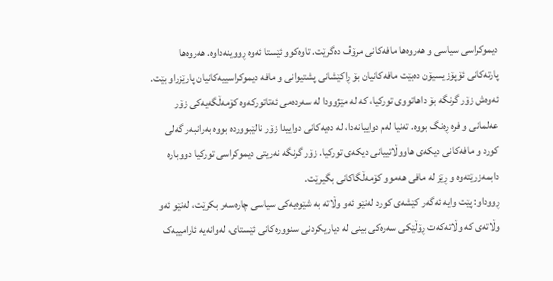دیموکراسی سیاسی و هەروەها مافەکانی مرۆڤ دەگرێت. تاوەکوو ئێستا ئەوە ڕووینەداوە. هەروەها پارتەکانی ئۆپۆزیسیۆن دەبێت مافەکانیان بۆ ڕاکێشانی پشتیوانی و مافە دیموکراسییەکانیان پارێزراو بێت. ئەوەش زۆر گرنگە بۆ داهاتووی تورکیا، کە لە مێژوودا لە سەردەمی ئەتاتورکەوە کۆمەڵگەیەکی زۆر عەلمانی و فرە ڕەنگ بووە. تەنیا لەم دواییانەدا، لە دەیەکانی دواییدا زۆر نالێبووردە بووە بەرانبەر گەلی کورد و مافەکانی دیکەی هاووڵاتییانی دیکەی تورکیا. زۆر گرنگە نەریتی دیموکراسی تورکیا دووبارە دابمەزرێتەوە و ڕێز لە مافی هەموو کۆمەڵگاکانی بگیرێت.
ڕووداو: پێت وایە ئەگەر کێشەی کورد لەنێو ئەو وڵاتە بە شێوەیەکی سیاسی چارەسەر بکرێت، لەنێو ئەو وڵاتەی کە وڵاتەکەت ڕۆڵێکی سەرەکی بینی لە دیاریکردنی سنوورەکانی ئێستای، لەوانەیە ئارامییەک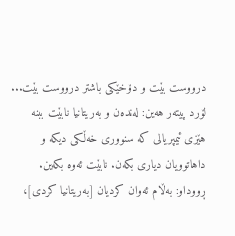درووست بێت و دۆخێکی باشتر درووست بێت...
لۆرد پیتەر هەین: لەندەن و بەریتانیا نابێت ببنە هێزی ئیمپریالی کە سنووری خەڵکی دیکە و داهاتوویان دیاری بکەن. نابێت ئەوە بکەین.
ڕووداو: بەڵام ئەوان کردیان [بەریتانیا کردی]،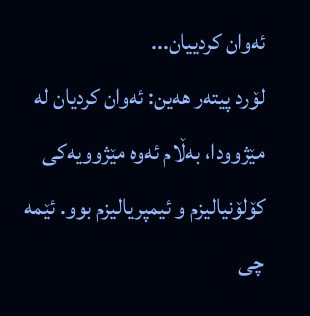ئەوان کردییان...
لۆرد پیتەر هەین: ئەوان کردیان لە مێژوودا، بەڵام ئەوە مێژوویەکی کۆلۆنیالیزم و ئیمپریالیزم بوو. ئێمە چی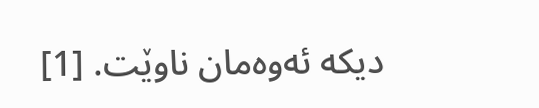دیکە ئەوەمان ناوێت. [1]